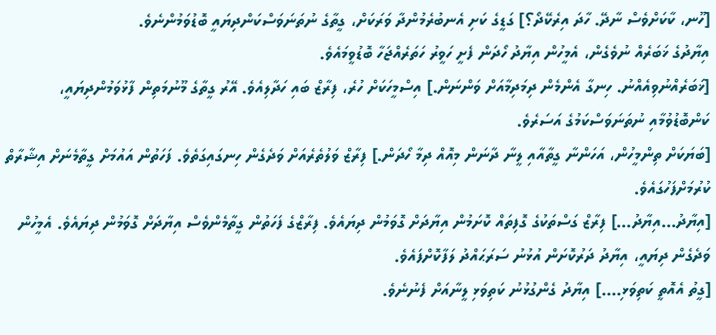[ހޫނ، ކާކަށްވެސް ނާދޭ. ހާދަ އިރެކޭދޯ؟] ގަޑީގެ ކަށި އެނބުރެމުންދާ ވަރަކަށް، ގީތާގެ ނުތަނަވަސްކަންދިޔައީ ބޮޑުވަމުންނެވެ.
އިޔާދުގެ ޚަބަރެއް ނުވެގެން، އެމީހުން އިޔާދު ހޯދަން ފެށީ ހަވީރު ހަތަރެއްޖަހާ ބޮޑުވީމައެވެ.
[ޚަބަރެއްނުވިއެއްނު. ހިނގާ އެންމެން ދިމަދިމާއަށް ވަންނަން.] އިސްމީހަކަށް ހުރެ، ފިރާޒް ބައި ހަދާލިއެވެ. އޭރު ގީތާގެ މޫނުމަތިން ފާޅުވަމުންދިޔައީ، ކަންބޮޑުވުމާއި ނުތަނަވަސްކަމުގެ އަސަރެވެ.
[ބަޔަކަށް ތިންމީހުން، އަހަންނާ ގީތާއާއި ލީނާ ދާނަން މިއޮއް ދިމާ ހޯދަން.] ފިރާޒް ވަލުތެރެއަށް ވަދެގެން ހިނގައިގަތެވެ. ފަހަތުން އައުމަށް ގީތާމެނަށް އިޝާރާތް ކުރުމަށްފަހުގައެވެ.
[އިޔާދު...އިޔާދު...] ފިރާޒް ގަސްތަކުގެ ގޮފިތައް ކޮށަމުން އިޔާދަށް ގޮވަމުން ދިޔައެވެ. ފިރާޒްގެ ފަހަތުން ގީތާމެންވެސް އިޔާދަށް ގޮވަމުން ދިޔައެވެ. އެމީހުން ވަދެގެން ދިޔައީ، އިޔާދު ދަރުކޮށަން އުޅުނު ސަރަޙައްދު ލަފާކޮށްފައެވެ.
[ގީތު އެއޮތީ ކަތިވަޅި....] އިޔާދު ގެންގުޅުނު ކަތިވަޅި ލީނާއަށް ފެނުނެވެ.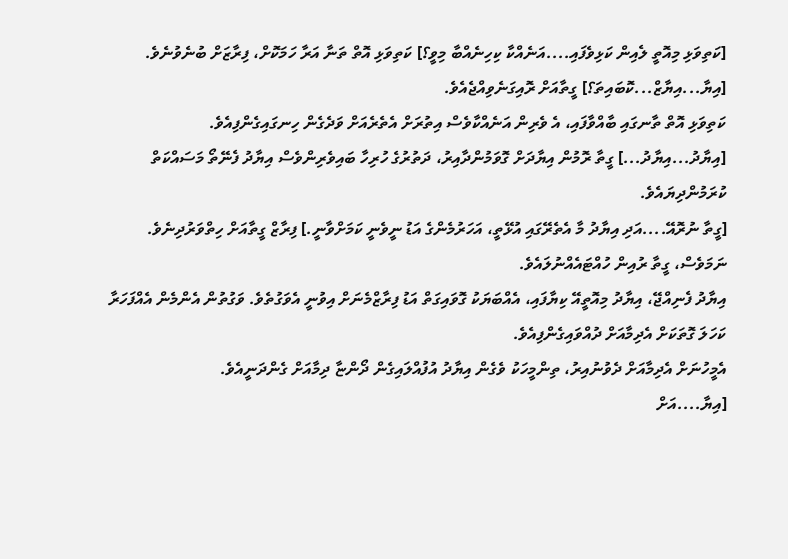[ކަތިވަޅި މިއޮތީ ލެއިން ކަޅިވެފައި....އަނެއްކާ ކިހިނެއްބާ މިވީ؟] ކަތިވަޅި އޮތް ތަނާ އަރާ ހަމަކޮށް، ފިރާޒަށް ބުނެވުނެވެ.
[އިޔާ...އިޔާޒް...ކޮބައިތަ؟] ގީތާއަށް ރޮއިގަނެވިއްޖެއެވެ.
ކަތިވަޅި އޮތް ތާނގައި ބާއްވާފައި، އެ ވެރިން އަނެއްކާވެސް އިތުރަށް އެތެރެއަށް ވަދެގެން ހިނގައިގެންފިއެވެ.
[އިޔާދު...އިޔާދު...] ގީތާ ރޮމުން އިޔާދަށް ގޮވަމުންދާއިރު، ދަތުރުގެ ހުރިހާ ބައިވެރިންވެސް އިޔާދު ފެނޭތޯ މަސައްކަތް ކުރަމުންދިޔައެވެ.
[ގީތާ ނުރޮއޭ....އަދި އިޔާދު މާ އެތެރޭގައި އުޅޭތީ، އަހަރުމެންގެ އަޑު ނީވެނީ ކަމަށްވާނީ.] ފިރާޒް ގީތާއަށް ހިތްވަރުދިނެވެ. ނަމަވެސް، ގީތާ ރުއިން ހުއްޓައެއްނުލައެވެ.
އިޔާދު ފެނިއްޖޭ، އިޔާދު މިއޮތީއޭ ކިޔާފައި، އެއްބަޔަކު ގޮވައިގަތް އަޑު ފިރާޒްމެނަށް އިވުނީ އެވަގުތެވެ. ވަގުތުން އެންމެން އެއްފަހަރާ ކަހަލަ ގޮތަކަށް އެދިމާއަށް ދުއްވައިގެންފިއެވެ.
އެމީހުނަށް އެދިމާއަށް ދެވުނުއިރު، ތިންމީހަކު ވެގެން އިޔާދު އުފުއްލައިގެން ދޯންޏާ ދިމާއަށް ގެންދަނީއެވެ.
[އިޔާ....އަށް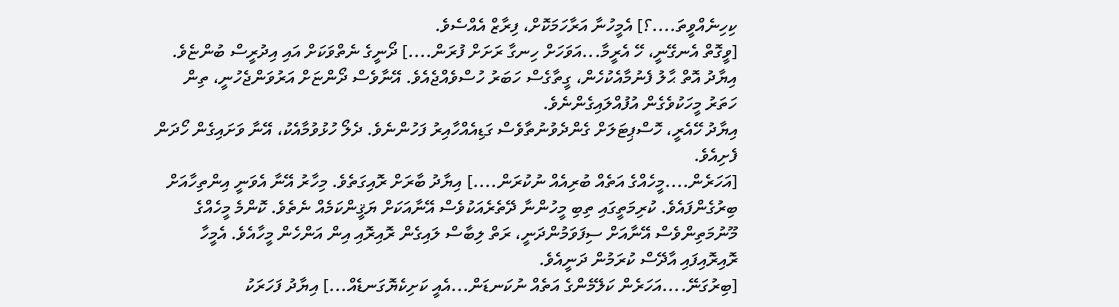ކިހިނެއްވީތަ....؟] އެމީހުނާ އަރާހަމަކޮށް، ފިރާޒް އެއްސެވެ.
[ވީގޮތް އެނގޭނީ، ހޭ އެރީމާ...އަވަހަށް ހިނގާ ރަށަށް ފުރަން....] ދޯނީގެ ނެތްވަކަށް އައި އިދުރީސް ބުންޏެވެ. އިޔާދު އޮތް ޙާލު ފެނުމާއެކުހެން، ގީތާގެސް ހަބަރު ހުސްވެއްޖެއެވެ. އޭނާވެސް ދޯންޏަށް އަރުވަންޖެހުނީ، ތިން ހަތަރު މީހަކުވެގެން އުފުއްލައިގެންނެވެ.
އިޔާދު ހޭއެރީ، ހޮސްޕިޓަލަށް ގެންދެވުނުތާވެސް ގަޑިއެއްހާއިރު ފަހުންނެވެ. ދެލޯ ހުޅުވުމާއެކު، އޭނާ ވަށައިގެން ހޯދަން ފެށިއެވެ.
[އަހަރެން....މީހެއްގެ އަތެއް ބުރިއެއް ނުކުރަން....] އިޔާދު ބާރަށް ރޮއިގަތެވެ. މިހާރު އޭނާ އެވަނީ އިންތިހާއަށް ބިރުގެންފައެވެ. ކުރިމަތީގައި ތިބި މީހުންނާ ދޭތެރެއަކުވެސް އޭނާއަކަށް ޔަޤީންކަމެއް ނެތެވެ. ކޮންމެ މީހެއްގެ މޫނުމަތިންވެސް އޭނާއަށް ސިފަވަމުންދަނީ، ރަތް ލިބާސް ލައިގެން ރޮއިރޮއި އިން އަންހެން މީހާއެވެ. އެމީހާ ރޮއިރޮއިފައި އާދޭސް ކުރަމުން ދަނީއެވެ.
[ބިރުގަނޭ....އަހަރެން ކަލޭމެންގެ އަތެއް ނުކަނޑަން...އެއީ ކަށިކެޔޮގަނޑެއް...] އިޔާދު ފަހަރަކު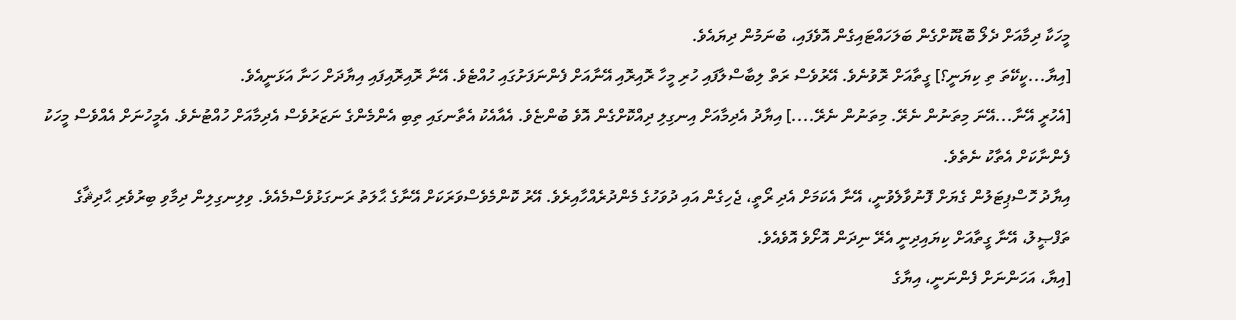މީހަކާ ދިމާއަށް ދެލޯ ބޮޑުކޮށްގެން ބަލަހައްޓައިގެން އޮވެފައި، ބުނަމުން ދިޔައެވެ.
[އިޔާ...ކީކޭތަ ތި ކިޔަނީ؟] ގީތާއަށް ރޮވުނެވެ. އޭރުވެސް ރަތް ލިބާސްލާފައި ހުރި މީހާ ރޮއިރޮއި އޭނާއަށް ފެންނަފަށުގައި ހުއްޓެވެ. އޭނާ ރޮއިރޮއިފައި އިޔާދަށް ހަނާ އަޅަނީއެވެ.
[އެހުރީ އޭނާ...އޭނަ މިތަނުން ނެރޭ. މިތަނުން ނެރޭ....] އިޔާދު އެދިމާއަށް އިނގިލި ދިއްކޮށްގެން އޮވެ ބުންޏެވެ. އެއާއެކު އެތާނގައި ތިބި އެންމެންގެ ނަޒަރުވެސް އެދިމާއަށް ހުއްޓުނެވެ. އެމީހުނަށް އެއްވެސް މީހަކު ފެންނާކަށް އެތާކު ނެތެވެ.
އިޔާދު ހޮސްޕިޓަލުން ގެޔަށް ފޮނުވާލެވުނީ، އޭނާ އެކަމަށް އެދި ރޯތީ، ޖެހިގެން އައި ދުވަހުގެ މެންދުރެއްހާއިރެވެ. އޭރު ކޮންމެވެސްވަރަކަށް އޭނާގެ ޙާލަތު ރަނގަޅުވެސްމެއެވެ. ވިލިނގިލިން ދިމާވި ބިރުވެރި ޙާދިޘާގެ ތަފްޞީލު، އޭނާ ގީތާއަށް ކިޔައިދިނީ އެރޭ ނިދަން އޮށޯވެ އޮވެއެވެ.
[އިޔާ، އަހަންނަށް ފެންނަނީ، އިޔާގެ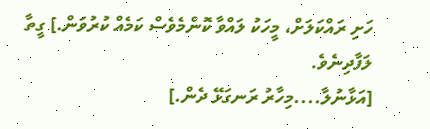ހަށި ރައްކަލަށް، މީހަކު ލައްވާ ކޮންމެވެސް ކަމެއް ކުރުވަން.] ގީތާ ލަފާދިނެވެ.
[އަޅާނުލާ....މިހާރު ރަނގަޅޭ ދެން.]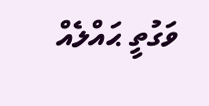ވަގުތީ ޙައްލެއް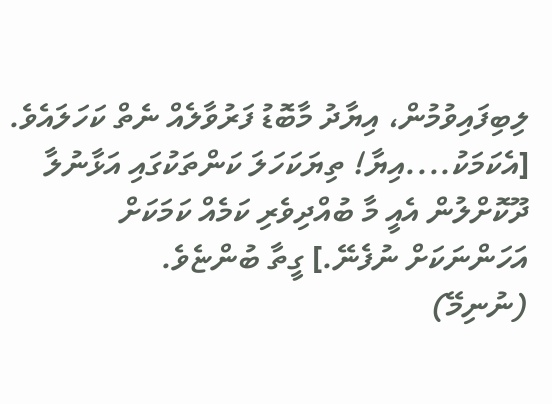ލިބިފައިވުމުން، އިޔާދު މާބޮޑު ފަރުވާލެއް ނެތް ކަހަލައެވެ.
[އެކަމަކު....އިޔާ! ތިޔަކަހަލަ ކަންތަކުގައި އަޅާނުލާ ދޫކޮށްލުން އެއީ މާ ބުއްދިވެރި ކަމެއް ކަމަކަށް އަހަންނަކަށް ނުފެނޭ.] ގީތާ ބުންޏެވެ.
(ނުނިމޭ)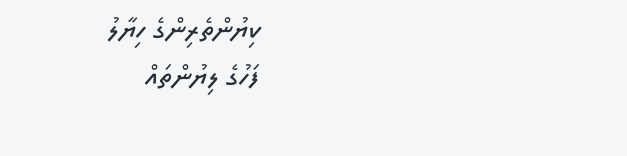ކިޔުންތެރިންގެ ހިޔާލު
ފަހުގެ ލިޔުންތައް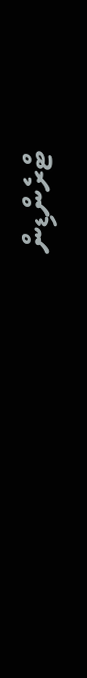ޓްރެންޑިން